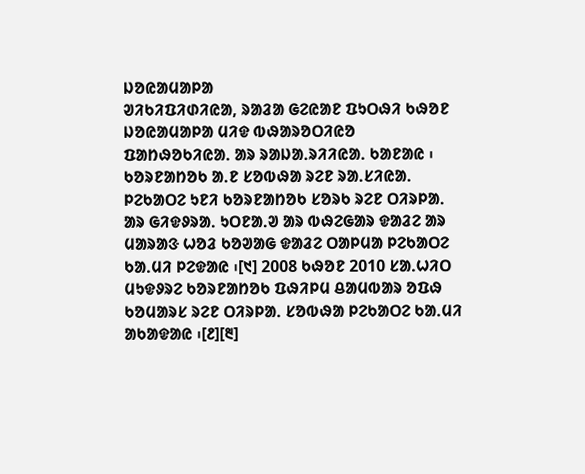ᱡᱚᱭᱟᱢᱟᱞᱟ
ᱣᱤᱠᱤᱯᱤᱰᱤᱭᱟ, ᱨᱟᱲᱟ ᱜᱮᱭᱟᱱ ᱯᱩᱛᱷᱤ ᱠᱷᱚᱱ
ᱡᱚᱭᱟᱢᱟᱞᱟ ᱢᱤᱫ ᱵᱷᱟᱨᱚᱛᱤᱭᱚ ᱯᱟᱴᱷᱚᱠᱤᱭᱟᱹ ᱟᱨ ᱨᱟᱡᱟᱹᱨᱤᱤᱭᱟᱹ ᱠᱟᱱᱟᱭ ᱾ ᱠᱚᱨᱱᱟᱴᱚᱠ ᱟᱹᱱ ᱥᱚᱵᱷᱟ ᱨᱮᱱ ᱨᱟᱹᱥᱤᱭᱟᱹ ᱞᱮᱠᱟᱛᱮ ᱩᱱᱤ ᱠᱚᱨᱱᱟᱴᱚᱠ ᱥᱚᱨᱠ ᱨᱮᱱ ᱛᱤᱨᱞᱟᱹ ᱟᱨ ᱜᱤᱫᱽᱨᱟᱹ ᱩᱛᱱᱟᱹᱣ ᱟᱨ ᱵᱷᱮᱜᱟᱨ ᱫᱟᱲᱮ ᱟᱨ ᱢᱟᱨᱟᱝ ᱦᱚᱲ ᱠᱚᱣᱟᱜ ᱫᱟᱲᱮ ᱛᱟᱞᱢᱟ ᱞᱮᱠᱟᱛᱮ ᱠᱟᱹᱢᱤ ᱞᱮᱫᱟᱭ ᱾[᱑] 2008 ᱠᱷᱚᱱ 2010 ᱥᱟᱹᱦᱤᱛ ᱢᱩᱫᱽᱨᱮ ᱠᱚᱨᱱᱟᱴᱚᱠ ᱯᱷᱤᱞᱢ ᱪᱟᱢᱵᱟᱨ ᱚᱯᱷ ᱠᱚᱢᱟᱨᱥ ᱨᱮᱱ ᱛᱤᱨᱞᱟᱹ ᱥᱚᱵᱷᱟ ᱞᱮᱠᱟᱛᱮ ᱠᱟᱹᱢᱤ ᱟᱠᱟᱫᱟᱭ ᱾[᱒][᱓]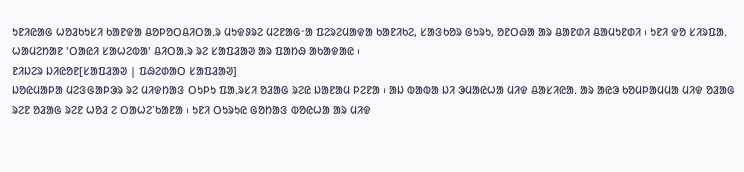ᱩᱱᱤᱭᱟᱜ ᱦᱚᱲᱠᱩᱥᱤ ᱠᱟᱱᱫᱟ ᱪᱚᱞᱚᱛᱪᱤᱛᱟᱹᱨ ᱢᱩᱫᱽᱨᱮ ᱢᱮᱱᱟᱜᱼᱟ ᱯᱮᱨᱮᱢᱟᱫᱟ ᱠᱟᱱᱤᱠᱮ, ᱥᱟᱝᱠᱚᱨ ᱜᱩᱨᱩ, ᱚᱱᱛᱷᱟ ᱟᱨ ᱪᱟᱱᱰᱤ ᱪᱟᱢᱩᱱᱰᱤ ᱾ ᱩᱱᱤ ᱫᱚ ᱥᱤᱨᱯᱟᱹ ᱦᱟᱢᱮᱴᱟᱱ 'ᱛᱟᱭᱤ ᱥᱟᱦᱮᱵᱟ' ᱪᱤᱛᱟᱹᱨ ᱨᱮ ᱥᱟᱯᱲᱟᱣ ᱟᱨ ᱯᱟᱴᱷ ᱟᱠᱟᱫᱟᱭ ᱾
ᱱᱤᱡᱮᱨ ᱡᱤᱭᱚᱱ[ᱥᱟᱯᱲᱟᱣ | ᱯᱷᱮᱰᱟᱛ ᱥᱟᱯᱲᱟᱣ]
ᱡᱚᱭᱢᱟᱞᱟ ᱢᱮᱝᱜᱟᱞᱳᱨ ᱨᱮ ᱢᱤᱫᱴᱟᱝ ᱛᱩᱞᱩ ᱯᱟᱹᱨᱥᱤ ᱚᱲᱟᱜ ᱨᱮᱭ ᱡᱟᱱᱟᱢ ᱞᱮᱱᱟ ᱾ ᱟᱡ ᱵᱟᱵᱟ ᱡᱤ ᱳᱢᱟᱭᱦᱟ ᱢᱤᱫ ᱪᱟᱥᱤᱭᱟᱹ ᱟᱨ ᱟᱭᱳ ᱠᱚᱢᱞᱟᱢᱢᱟ ᱢᱤᱫ ᱚᱲᱟᱜ ᱨᱮᱱ ᱚᱲᱟᱜ ᱨᱮᱱ ᱦᱚᱲ ᱮ ᱛᱟᱦᱮᱸᱠᱟᱱᱟ ᱾ ᱩᱱᱤ ᱛᱩᱨᱩᱭ ᱜᱚᱴᱟᱝ ᱵᱚᱭᱦᱟ ᱟᱨ ᱢᱤᱫ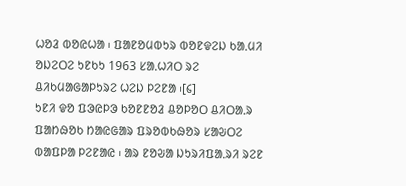ᱦᱚᱲ ᱵᱚᱭᱦᱟ ᱾ ᱯᱟᱱᱚᱢᱵᱩᱨ ᱵᱚᱱᱫᱮᱡ ᱠᱟᱹᱢᱤ ᱚᱡᱮᱛᱮ ᱩᱱᱠᱩ 1963 ᱥᱟᱹᱦᱤᱛ ᱨᱮ ᱪᱤᱠᱢᱟᱜᱟᱞᱩᱨᱮ ᱦᱮᱡ ᱞᱮᱱᱟ ᱾[᱔]
ᱩᱱᱤ ᱫᱚ ᱯᱳᱭᱞᱳ ᱠᱚᱱᱱᱚᱲ ᱪᱚᱞᱚᱛ ᱪᱤᱛᱟᱹᱨ ᱯᱟᱴᱷᱚᱠ ᱴᱟᱭᱜᱟᱨ ᱯᱨᱚᱵᱠᱷᱚᱨ ᱥᱟᱶᱛᱮ ᱵᱟᱯᱞᱟ ᱞᱮᱱᱟᱭ ᱾ ᱟᱨ ᱱᱚᱶᱟ ᱡᱩᱨᱤᱯᱟᱹᱨᱤ ᱨᱮᱱ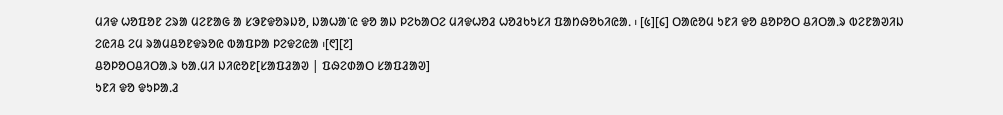ᱢᱤᱫ ᱦᱚᱯᱚᱱ ᱮᱨᱟ ᱢᱮᱱᱟᱜ ᱟ ᱥᱳᱱᱫᱚᱨᱡᱚ, ᱡᱟᱦᱟᱸᱭ ᱫᱚ ᱟᱡ ᱞᱮᱠᱟᱛᱮ ᱢᱤᱫᱦᱚᱲ ᱦᱚᱲᱠᱩᱥᱤ ᱯᱟᱴᱷᱚᱠᱤᱭᱟᱹ ᱾ [᱕][᱔] ᱛᱟᱭᱚᱢ ᱩᱱᱤ ᱫᱚ ᱪᱚᱞᱚᱛ ᱪᱤᱛᱟᱹᱨ ᱵᱮᱱᱟᱣᱤᱡ ᱮᱭᱤᱪ ᱮᱢ ᱨᱟᱢᱪᱚᱱᱫᱨᱚᱭ ᱵᱟᱯᱞᱟ ᱞᱮᱫᱮᱭᱟ ᱾[᱖][᱗]
ᱪᱚᱞᱚᱛᱪᱤᱛᱟᱹᱨ ᱠᱟᱹᱢᱤ ᱡᱤᱭᱚᱱ[ᱥᱟᱯᱲᱟᱣ | ᱯᱷᱮᱰᱟᱛ ᱥᱟᱯᱲᱟᱣ]
ᱩᱱᱤ ᱫᱚ ᱫᱩᱞᱟᱹᱲ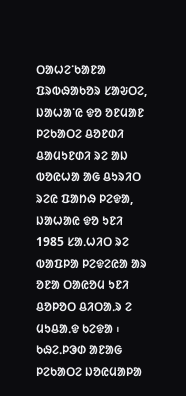ᱛᱟᱦᱮᱸᱠᱟᱱᱟ ᱯᱨᱵᱷᱟᱠᱚᱨ ᱥᱟᱶᱛᱮ, ᱡᱟᱦᱟᱸᱭ ᱫᱚ ᱚᱱᱢᱟᱱ ᱞᱮᱠᱟᱛᱮ ᱪᱚᱱᱰᱤ ᱪᱟᱢᱩᱱᱰᱤ ᱨᱮ ᱟᱡ ᱵᱚᱭᱦᱟ ᱟᱜ ᱪᱩᱨᱤᱛ ᱨᱮᱭ ᱯᱟᱴᱷ ᱞᱮᱫᱟ, ᱡᱟᱦᱟᱭ ᱫᱚ ᱩᱱᱤ 1985 ᱥᱟᱹᱦᱤᱛ ᱨᱮ ᱵᱟᱯᱞᱟ ᱞᱮᱫᱮᱭᱟ ᱟᱨ ᱚᱱᱟ ᱛᱟᱭᱚᱢ ᱩᱱᱤ ᱪᱚᱞᱚᱛ ᱪᱤᱛᱟᱹᱨ ᱮ ᱢᱩᱪᱟᱹᱫ ᱠᱮᱫᱟ ᱾ ᱠᱷᱮᱹᱞᱳᱰ ᱟᱱᱟᱜ ᱞᱮᱠᱟᱛᱮ ᱡᱚᱭᱢᱟᱞᱟ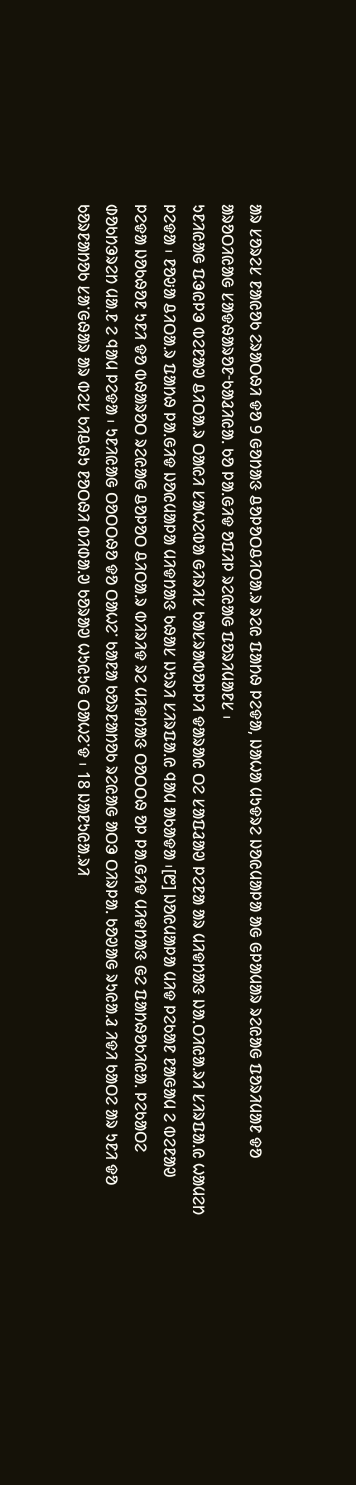ᱟᱨ ᱥᱚᱨᱮᱥ ᱱᱟᱭᱚᱠ ᱮᱨᱟᱛᱷᱤ ᱫᱚ 9 ᱜᱚᱴᱟᱝ ᱪᱚᱞᱚᱛᱪᱤᱛᱟᱹᱨ ᱨᱮᱭ ᱯᱟᱴᱷ ᱞᱮᱫᱟ, ᱡᱟᱦᱟ ᱢᱩᱫᱨᱮ ᱡᱚᱭᱢᱟᱞᱟ ᱟᱜ ᱜᱞᱟᱢᱟᱨ ᱨᱮᱭᱟᱜ ᱯᱚᱨᱤᱢᱟᱱ ᱫᱚ ᱟᱨᱚᱛᱤᱭᱟᱜ ᱥᱟᱫᱷᱟᱨᱚᱱᱼᱠᱟᱲᱤᱭᱟᱹ ᱠᱚ ᱞᱟᱹᱜᱤᱫ ᱚᱯᱤᱞ ᱨᱮᱭᱟᱜ ᱯᱚᱨᱤᱢᱟᱱᱥ ᱾
ᱩᱱᱤᱭᱟᱜ ᱯᱳᱭᱞᱳ ᱵᱮᱱᱟᱣ ᱪᱤᱛᱟᱹᱨ ᱛᱟᱭᱤ ᱥᱟᱦᱮᱵᱟ ᱜᱤᱨᱤᱥ ᱠᱟᱥᱨᱟᱵᱚᱞᱞᱤ ᱫᱟᱨᱟᱭ ᱛᱮ ᱥᱟᱯᱲᱟᱣ ᱞᱮᱱᱟ ᱟᱨ ᱢᱤᱫᱴᱟᱝ ᱡᱟᱹᱛᱤᱭᱟᱹᱨᱤ ᱥᱤᱨᱯᱟᱹᱭ ᱦᱟᱢᱮᱴ ᱞᱮᱫᱟ ᱾ ᱱᱚᱶᱟ ᱪᱤᱛᱟᱹᱨ ᱯᱟᱴᱷ ᱞᱟᱹᱜᱤᱫ ᱡᱚᱭᱢᱟᱞᱟ ᱢᱤᱫᱴᱟᱝ ᱠᱷᱟᱥ ᱡᱩᱨᱤ ᱥᱤᱨᱯᱟᱹᱭ ᱧᱟᱢ ᱟᱠᱟᱫᱟ ᱾[᱘] ᱡᱚᱭᱢᱟᱞᱟ ᱢᱤᱫ ᱞᱮᱠᱟᱱ ᱱᱟᱜᱟᱢ ᱮ ᱵᱮᱱᱟᱣ ᱞᱮᱫᱟ ᱡᱚᱠᱷᱚᱱ ᱩᱱᱤ ᱫᱚ ᱵᱷᱟᱨᱚᱛ ᱨᱮᱭᱟᱜ ᱪᱚᱞᱚᱛ ᱪᱤᱛᱟᱹᱨ ᱵᱤᱨᱤᱫ ᱨᱮ ᱢᱤᱫᱴᱟᱝ ᱛᱚᱛᱛᱷ ᱚᱞ ᱞᱟᱹᱜᱤᱫ ᱢᱤᱫᱴᱟᱝ ᱜᱮ ᱯᱟᱴᱷᱚᱠᱤᱭᱟᱹ ᱞᱮᱠᱟᱛᱮ ᱰᱚᱠᱴᱳᱨᱮᱴ ᱢᱟᱹᱱ ᱮ ᱧᱟᱢ ᱞᱮᱫᱟ ᱾ ᱩᱱᱤᱭᱟᱜ ᱛᱚᱛᱛᱷᱚ ᱫᱚ ᱛᱟᱦᱮᱸ ᱠᱟᱱᱟ ᱠᱚᱨᱱᱟᱴᱚᱠ ᱨᱮᱭᱟᱜ ᱟᱛᱳ ᱛᱤᱨᱞᱟᱹ ᱠᱚᱣᱟᱜ ᱨᱩᱭᱟᱹᱲ ᱤᱫᱤ ᱠᱟᱛᱮ ᱟᱨ ᱩᱱᱤ ᱫᱚ ᱠᱚᱨᱱᱟᱴᱚᱠ ᱥᱟᱸᱜᱷᱟᱨ ᱟᱨ ᱵᱮᱥ ᱠᱤᱪᱷᱩ ᱱᱚᱛᱷᱤ ᱵᱤᱰᱟᱹᱣ ᱠᱚᱨᱟᱣ ᱦᱩᱭᱩᱜ ᱛᱟᱦᱮᱸᱫ ᱾ 18 ᱡᱟᱱᱩᱭᱟᱹᱨᱤ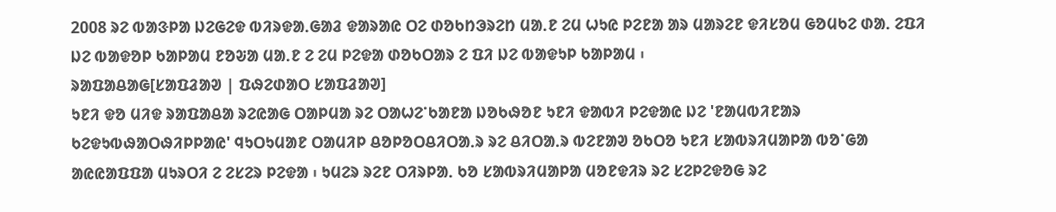2008 ᱨᱮ ᱵᱟᱝᱞᱟ ᱡᱮᱜᱮᱫ ᱵᱤᱨᱫᱟᱹᱜᱟᱲ ᱫᱟᱨᱟᱭ ᱛᱮ ᱰᱚᱠᱴᱳᱨᱮᱴ ᱢᱟᱹᱱ ᱮᱢ ᱦᱩᱭ ᱞᱮᱱᱟ ᱟᱨ ᱢᱟᱨᱮᱱ ᱫᱤᱥᱚᱢ ᱜᱚᱢᱠᱮ ᱰᱟᱹ ᱮᱯᱤ ᱡᱮ ᱵᱟᱫᱚᱞ ᱠᱟᱞᱟᱢ ᱱᱚᱶᱟ ᱢᱟᱹᱱ ᱮ ᱮᱢ ᱞᱮᱫᱟ ᱰᱚᱠᱛᱟᱨ ᱮ ᱯᱤ ᱡᱮ ᱵᱟᱫᱩᱞ ᱠᱟᱞᱟᱢ ᱾
ᱨᱟᱯᱟᱪᱟᱜ[ᱥᱟᱯᱲᱟᱣ | ᱯᱷᱮᱰᱟᱛ ᱥᱟᱯᱲᱟᱣ]
ᱩᱱᱤ ᱫᱚ ᱢᱤᱫ ᱨᱟᱯᱟᱪᱟ ᱨᱮᱭᱟᱜ ᱛᱟᱞᱢᱟ ᱨᱮ ᱛᱟᱦᱮᱸᱠᱟᱱᱟ ᱡᱚᱠᱷᱚᱱ ᱩᱱᱤ ᱫᱟᱵᱤ ᱞᱮᱫᱟᱭ ᱡᱮ 'ᱱᱟᱢᱵᱤᱱᱟᱨ ᱠᱮᱫᱩᱵᱷᱟᱛᱷᱤᱞᱞᱟᱭ' ᱧᱩᱛᱩᱢᱟᱱ ᱛᱟᱢᱤᱞ ᱪᱚᱞᱚᱛᱪᱤᱛᱟᱹᱨ ᱨᱮ ᱪᱤᱛᱟᱹᱨ ᱵᱮᱱᱟᱣ ᱚᱠᱛᱚ ᱩᱱᱤ ᱥᱟᱵᱨᱤᱢᱟᱞᱟ ᱵᱚᱸᱜᱟ ᱟᱭᱭᱟᱯᱯᱟ ᱢᱩᱨᱛᱤ ᱮ ᱮᱥᱮᱨ ᱞᱮᱫᱟ ᱾ ᱩᱢᱮᱨ ᱨᱮᱱ ᱛᱤᱨᱞᱟᱹ ᱠᱚ ᱥᱟᱵᱨᱤᱢᱟᱞᱟ ᱢᱚᱱᱫᱤᱨ ᱨᱮ ᱥᱮᱞᱮᱫᱚᱜ ᱨᱮ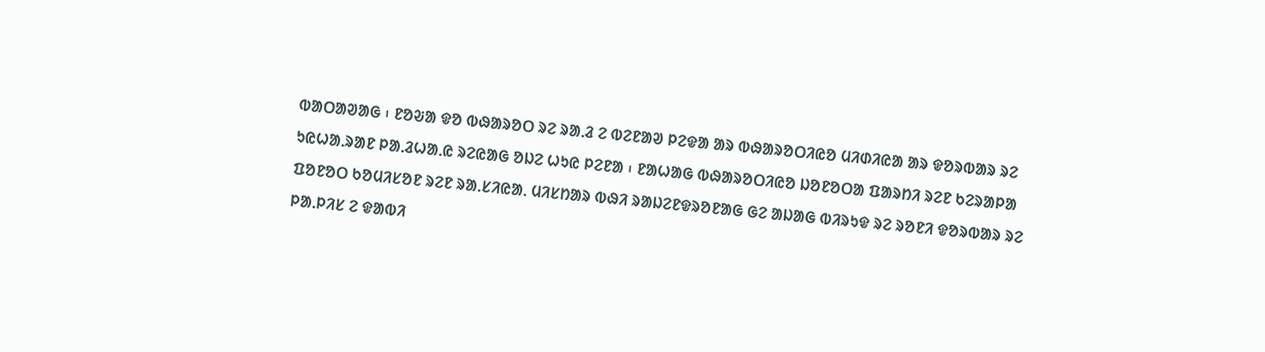ᱵᱟᱛᱟᱣᱟᱜ ᱾ ᱱᱚᱶᱟ ᱫᱚ ᱵᱷᱟᱨᱚᱛ ᱨᱮ ᱨᱟᱹᱲ ᱮ ᱵᱮᱱᱟᱣ ᱞᱮᱫᱟ ᱟᱨ ᱵᱷᱟᱨᱚᱛᱤᱭᱚ ᱢᱤᱰᱤᱭᱟ ᱟᱨ ᱫᱚᱨᱵᱟᱨ ᱨᱮ ᱩᱭᱦᱟᱹᱨᱟᱱ ᱞᱟᱹᱲᱦᱟᱹᱭ ᱨᱮᱭᱟᱜ ᱚᱡᱮ ᱦᱩᱭ ᱞᱮᱱᱟ ᱾ ᱱᱟᱦᱟᱜ ᱵᱷᱟᱨᱚᱛᱤᱭᱚ ᱡᱚᱱᱚᱛᱟ ᱯᱟᱨᱴᱤ ᱨᱮᱱ ᱠᱮᱨᱟᱞᱟ ᱯᱚᱱᱚᱛ ᱠᱚᱢᱤᱥᱚᱱ ᱨᱮᱱ ᱨᱟᱹᱥᱤᱭᱟᱹ ᱢᱤᱥᱴᱟᱨ ᱵᱷᱤ ᱨᱟᱡᱮᱱᱫᱨᱚᱱᱟᱜ ᱜᱮ ᱟᱡᱟᱜ ᱵᱤᱨᱩᱫ ᱨᱮ ᱨᱚᱱᱤ ᱫᱚᱨᱵᱟᱨ ᱨᱮ ᱞᱟᱹᱞᱤᱥ ᱮ ᱫᱟᱵᱤ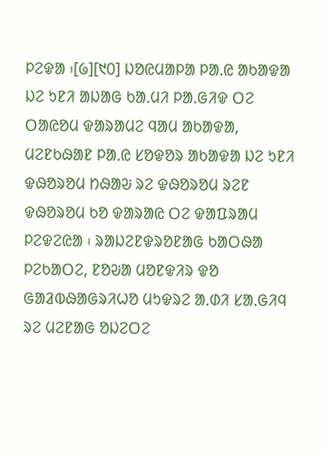ᱞᱮᱫᱟ ᱾[᱙][᱑᱐] ᱡᱚᱭᱢᱟᱞᱟ ᱞᱟᱹᱭ ᱟᱠᱟᱫᱟ ᱡᱮ ᱩᱱᱤ ᱟᱡᱟᱜ ᱠᱟᱹᱢᱤ ᱞᱟᱹᱜᱤᱫ ᱛᱮ ᱛᱟᱭᱚᱢ ᱫᱟᱨᱟᱢᱮ ᱧᱟᱢ ᱟᱠᱟᱫᱟ, ᱢᱮᱱᱠᱷᱟᱱ ᱞᱟᱹᱭ ᱥᱚᱫᱚᱨ ᱟᱠᱟᱫᱟ ᱡᱮ ᱩᱱᱤ ᱫᱷᱚᱨᱚᱢ ᱴᱷᱟᱶ ᱨᱮ ᱫᱷᱚᱨᱚᱢ ᱨᱮᱱ ᱫᱷᱚᱨᱚᱢ ᱠᱚ ᱫᱟᱨᱟᱭ ᱛᱮ ᱫᱟᱯᱨᱟᱢ ᱞᱮᱫᱮᱭᱟ ᱾ ᱨᱟᱡᱮᱱᱫᱨᱚᱱᱟᱜ ᱠᱟᱛᱷᱟ ᱞᱮᱠᱟᱛᱮ, ᱱᱚᱶᱟ ᱢᱚᱱᱫᱤᱨ ᱫᱚ ᱜᱟᱲᱵᱷᱟᱜᱨᱤᱦᱚ ᱢᱩᱫᱨᱮ ᱟᱹᱰᱤ ᱥᱟᱹᱜᱤᱧ ᱨᱮ ᱢᱮᱱᱟᱜ ᱚᱡᱮᱛᱮ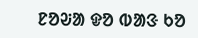ᱱᱚᱶᱟ ᱫᱚ ᱵᱟᱝ ᱠᱚ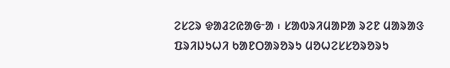ᱮᱥᱮᱨ ᱫᱟᱲᱮᱭᱟᱜᱼᱟ ᱾ ᱥᱟᱵᱨᱤᱢᱟᱞᱟ ᱨᱮᱱ ᱢᱟᱨᱟᱝ ᱯᱨᱤᱡᱩᱦᱤ ᱠᱟᱱᱛᱟᱨᱚᱨᱩ ᱢᱚᱦᱮᱥᱥᱚᱨᱚᱨᱩ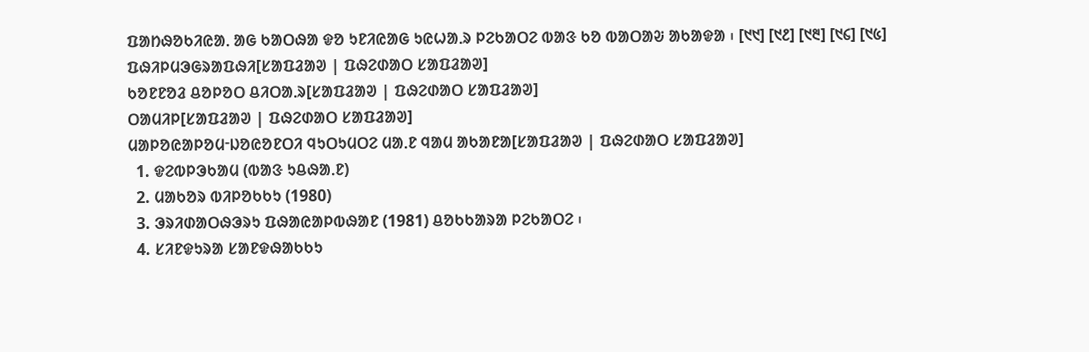ᱯᱟᱴᱷᱚᱠᱤᱭᱟᱹ ᱟᱜ ᱠᱟᱛᱷᱟ ᱫᱚ ᱩᱱᱤᱭᱟᱜ ᱩᱭᱦᱟᱹᱨ ᱞᱮᱠᱟᱛᱮ ᱵᱟᱝ ᱠᱚ ᱵᱟᱛᱟᱶ ᱟᱠᱟᱫᱟ ᱾ [᱑᱑] [᱑᱒] [᱑᱓] [᱑᱔] [᱑᱕]
ᱯᱷᱤᱞᱢᱳᱜᱨᱟᱯᱷᱤ[ᱥᱟᱯᱲᱟᱣ | ᱯᱷᱮᱰᱟᱛ ᱥᱟᱯᱲᱟᱣ]
ᱠᱚᱱᱱᱚᱲ ᱪᱚᱞᱚᱛ ᱪᱤᱛᱟᱹᱨ[ᱥᱟᱯᱲᱟᱣ | ᱯᱷᱮᱰᱟᱛ ᱥᱟᱯᱲᱟᱣ]
ᱛᱟᱢᱤᱞ[ᱥᱟᱯᱲᱟᱣ | ᱯᱷᱮᱰᱟᱛ ᱥᱟᱯᱲᱟᱣ]
ᱢᱟᱞᱚᱭᱟᱞᱚᱢᱼᱡᱚᱭᱚᱱᱛᱤ ᱧᱩᱛᱩᱢᱛᱮ ᱢᱟᱹᱱ ᱧᱟᱢ ᱟᱠᱟᱱᱟ[ᱥᱟᱯᱲᱟᱣ | ᱯᱷᱮᱰᱟᱛ ᱥᱟᱯᱲᱟᱣ]
  1. ᱫᱮᱵᱞᱳᱠᱟᱢ (ᱵᱟᱝ ᱩᱪᱷᱟᱹᱱ)
  2. ᱢᱟᱠᱚᱨ ᱵᱤᱞᱚᱠᱠᱩ (1980)
  3. ᱳᱨᱤᱰᱟᱛᱷᱳᱨᱩ ᱯᱷᱟᱭᱟᱞᱵᱷᱟᱱ (1981) ᱪᱚᱠᱠᱟᱨᱟ ᱞᱮᱠᱟᱛᱮ ᱾
  4. ᱥᱤᱱᱫᱩᱨᱟ ᱥᱟᱱᱫᱷᱟᱠᱠᱩ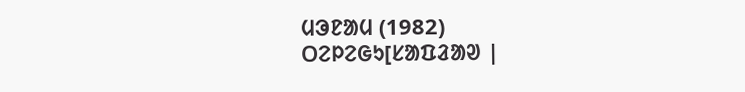ᱢᱳᱱᱟᱢ (1982)
ᱛᱮᱞᱮᱜᱩ[ᱥᱟᱯᱲᱟᱣ |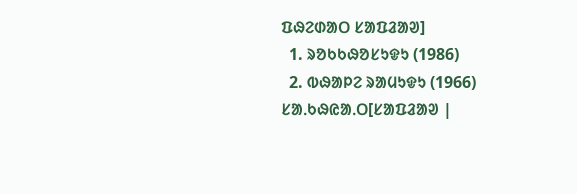ᱯᱷᱮᱰᱟᱛ ᱥᱟᱯᱲᱟᱣ]
  1. ᱨᱚᱠᱠᱷᱚᱥᱩᱫᱩ (1986)
  2. ᱵᱷᱟᱞᱮ ᱨᱟᱢᱩᱫᱩ (1966)
ᱥᱟᱹᱠᱷᱭᱟᱹᱛ[ᱥᱟᱯᱲᱟᱣ |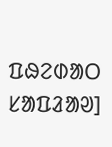ᱯᱷᱮᱰᱟᱛ ᱥᱟᱯᱲᱟᱣ]